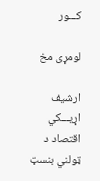کـــور

لومړی مخ

ارشيف اړيـــکي   اقتصاد د ټولني بنسټ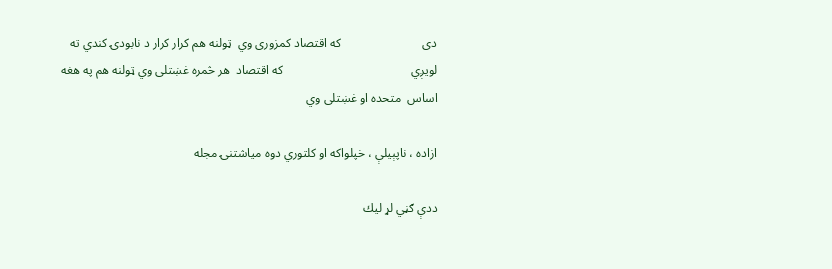دی                          که اقتصاد کمزوری وي  ټولنه هم کرار کرار د نابودۍ کندي ته لويږي                                         که اقتصاد  هر څمره غښتلی وي ټولنه هم په هغه اساس  متحده او غښتلی وي

ازاده ، ناپېيلې ، خپلواکه او کلتوري دوه مياشتنۍ مجله

ددې ګڼي لړ ليك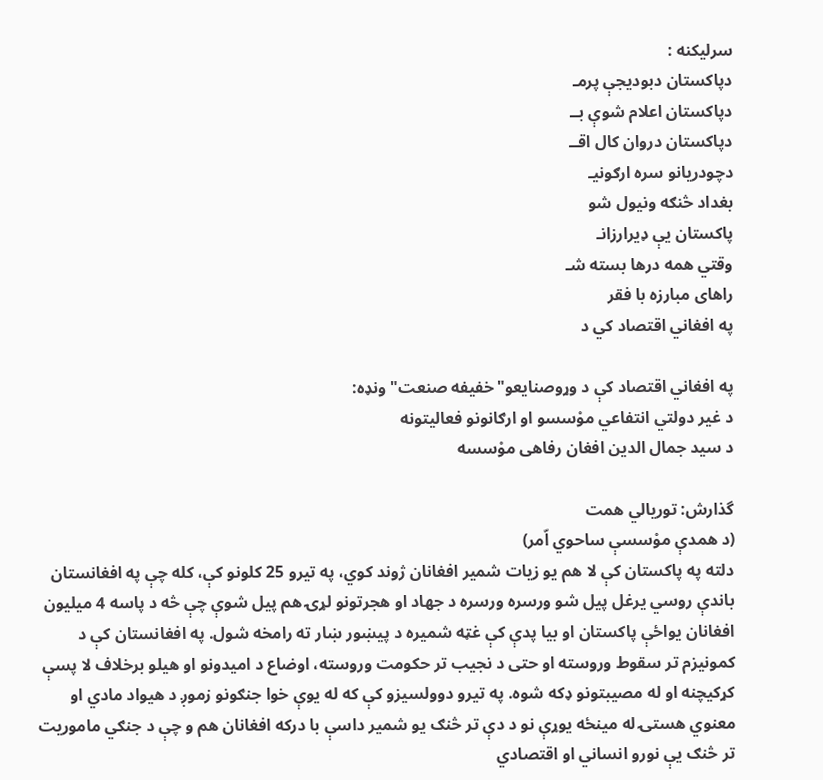سرليکنه :
دپاکستان دبوديجې پرمـ
دپاکستان اعلام شوې بــ
دپاکستان دروان کال اقــ
دچودريانو سره ارګونيـ
بغداد څنګه ونيول شو
پاکستان يې ډيرارزانـ
وقتي همه درها بسته شـ
راهای مبارزه با فقر
په افغاني اقتصاد کي د

په افغاني اقتصاد كې د وړوصنايعو"خفيفه صنعت" ونډه:
د غير دولتي انتفاعي موْسسو او ارګانونو فعاليتونه
د سيد جمال الدين افغان رفاهى موْسسه

گذارش: توريالي همت
(د همدې موْسسې ساحوي اّمر)
دلته په پاكستان كې لا هم يو زيات شمير افغانان ژوند كوي، په تيرو 25 كلونو كې، كله چې په افغانستان باندې روسي يرغل پيل شو ورسره ورسره د جهاد او هجرتونو لړۍ هم پيل شوې چې څه د پاسه 4 ميليون افغانان يواځې پاكستان او بيا پدې كې غټه شميره د پيښور ښار ته رامخه شول. په افغانستان كې د كمونيزم تر سقوط وروسته او حتى د نجيب تر حكومت وروسته، اوضاع د اميدونو او هيلو برخلاف لا پسې كړكيچنه او له مصيبتونو ډكه شوه. په تيرو دوولسيزو كې كه له يوې خوا جنګونو زموږ د هيواد مادي او معنوي هستۍ له مينځه يوړې نو د دې تر څنګ يو شمير داسې با دركه افغانان هم و چې د جنګي ماموريت تر څنګ يې نورو انساني او اقتصادي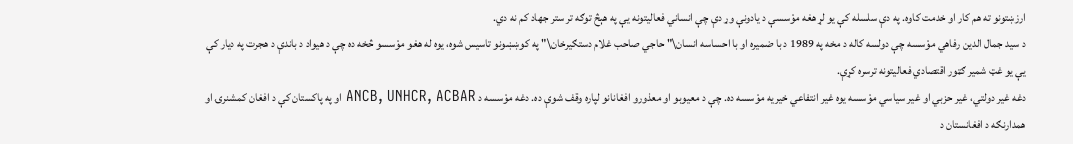ارزښتونو ته هم كار او خدمت كاوه. په دې سلسله كې يو لړ هغه موْسسې د يادونې وړ دې چې انساني فعاليتونه يې په هېڅ توګه تر ستر جهاد كم نه دي.
د سيد جمال الدين رفاهي موْسسه چې دولسه كاله د مخه په 1989 د با ضميره او با احساسه انسان\" حاجي صاحب غلام دستګيرخان\" په كوښښونو تاسيس شوه، يوه له هغو موْسسو څخه ده چې د هيواد د باندې د هجرت په ديار كې يې يو غټ شمير ګټور اقتصادي فعاليتونه ترسره كړې.
دغه غير دولتي، غير حزبي او غير سياسي موْسسه يوه غير انتفاعي خيريه موْسسه ده. چې د معيوبو او معذورو افغانانو لپاره وقف شوې ده. دغه موْسسه د ANCB, UNHCR, ACBAR او په پاكستان كې د افغان كمشنرۍ او همدارنګه د افغانستان د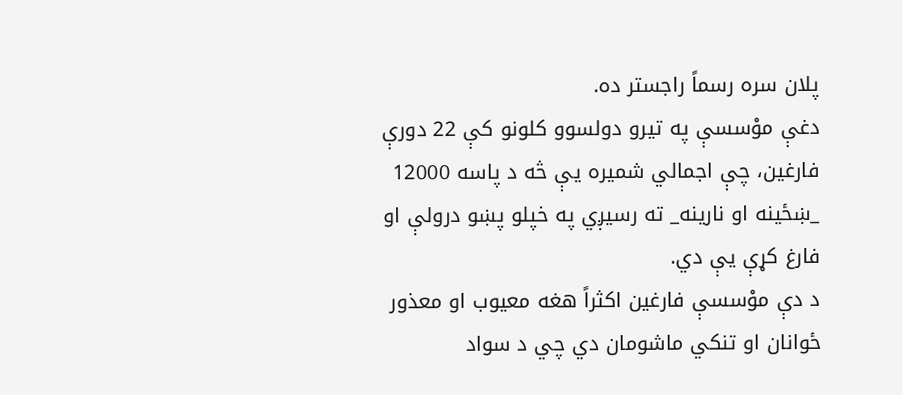پلان سره رسماً راجستر ده.
دغې موْسسې په تيرو دولسوو كلونو كې 22 دورې فارغين، چې اجمالي شميره يې څه د پاسه 12000 _ښځينه او نارينه_ ته رسيږي په خپلو پښو درولې او فارغ كړې يې دي.
د دې موْسسې فارغين اكثراً هغه معيوب او معذور ځوانان او تنكي ماشومان دي چي د سواد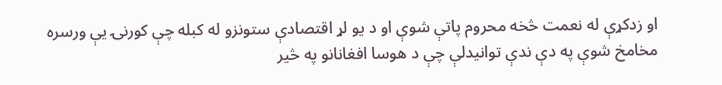او زدكړې له نعمت څخه محروم پاتې شوې او د يو لړ اقتصادې ستونزو له كبله چې كورنۍ يې ورسره مخامخ شوې په دې ندې توانيدلې چې د هوسا افغانانو په څير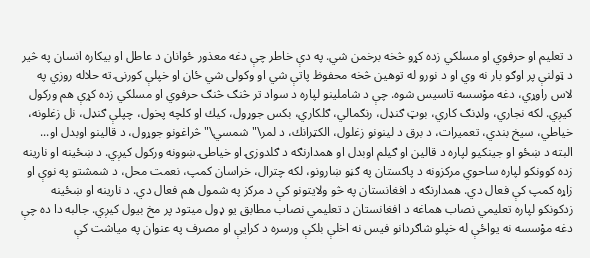د تعليم او حرفوي او مسلكي زده كړو څخه برخمن شي. په دې خاطر چې دغه معذور ځوانان د عاطل او بيكاره انسان په څير د ټولنې پر اوګو بار نه وي او د نورو له توهين څخه محفوظ پاتې شي او وكولى شي ځان او خپلې كورنۍ ته حلاله روزي په لاس راوړي، دغه موْسسه تاسيس شوه. چې د شاملينو لپاره د سواد تر څنګ څنګ حرفوي او مسلكي زده كړې هم وركول كيږي. لكه نجاري، ولډنګ كاري، بوټ ګنډل، رنګمالي، ګلكاري، بكس جوړول، كيك او كلچه پخول، چپلې ګنډل، نل زغلونه، خياطي، سيخ بندي، تعميرات، د برق د لينونو زغلول، الكټرانك، د لمر\"شمسي\" څراغونو جوړول، د قالينو اوبدل او...
البته د ښځو او جينكيو لپاره د قالين او ګيلم اوبدل او همدارنګه د ګلدوزۍ او خياطۍ ښوونه وركول كيږي. د ښځينه او نارينه زده كوونكو لپاره ساحوي مركزونه د پاكستان په ګڼو ښارونو، لكه چترال، خراسان كمپ، نعمت محل، د شمشتو په نوې او زاړه كمپ كې فعال دي. همدارنګه د افغانستان په څو ولايتونو كې د مركز په شمول هم فعال دي. د نارينه او ښځينه زدكونكو لپاره تعليمي نصاب هماغه د افغانستان د تعليمي نصاب مطابق يو ډول ميتود پر مخ بيول كيږي. جالبه دا ده چې دغه موْسسه نه يواځې له خپلو شاګردانو فيس نه اخلې بلكې ورسره د كرايې او مصرف په عنوان په مياشت كې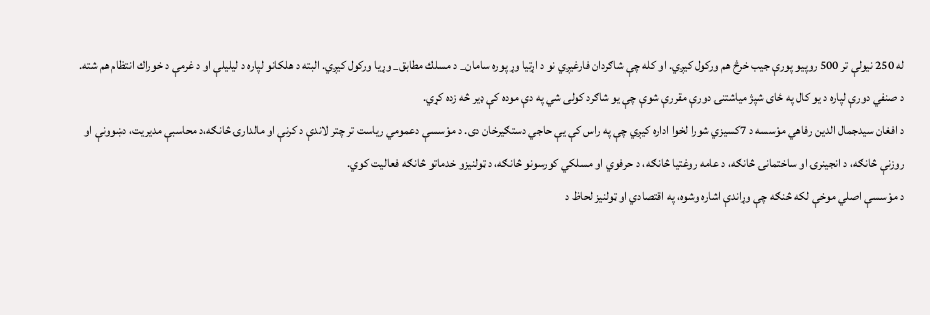له 250 نيولې تر 500 روپيو پورې جيب خرڅ هم وركول كيږي. او كله چې شاګردان فارغيږي نو د اړتيا وړ پوره سامان_ د مسلك مطابق_ وړيا وركول كيږي. البته د هلكانو لپاره د ليليلې او د غرمې د خوراك انتظام هم شته. د صنفي دورې لپاره د يو كال په ځاى شپژ مياشتنۍ دورې مقررې شوې چې يو شاګرد كولى شي په دې موده كې ډير څه زده كړي.
د افغان سيدجمال الدين رفاهي موْسسه د 7كسيزي شورا لخوا اداره كيږي چې په راس كې يې حاجي دستګيرخان دى. د موْسسې دعمومي رياست تر چتر لاندې د كرنې او مالدارۍ څانګه،د محاسبې مديريت، دښوونې او روزنې څانګه، د انجينرۍ او ساختمانۍ څانګه، د عامه روغتيا څانګه، د حرفوي او مسلكي كورسونو څانګه، د ټولنيزو خدماتو څانګه فعاليت كوي.
د موْسسې اصلي موخې لكه څنګه چې وړاندې اشاره وشوه، په اقتصادي او ټولنيز لحاظ د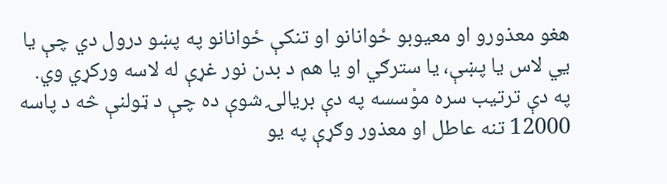هغو معذورو او معيوبو ځوانانو او تنكې ځوانانو په پښو درول دي چې يا يي لاس يا پښې، يا سترګي او يا هم د بدن نور غړې له لاسه وركړي وي. په دې ترتيب سره موْسسه په دې بريالۍ شوې ده چې د ټولنې څه د پاسه 12000 تنه عاطل او معذور وګړې په يو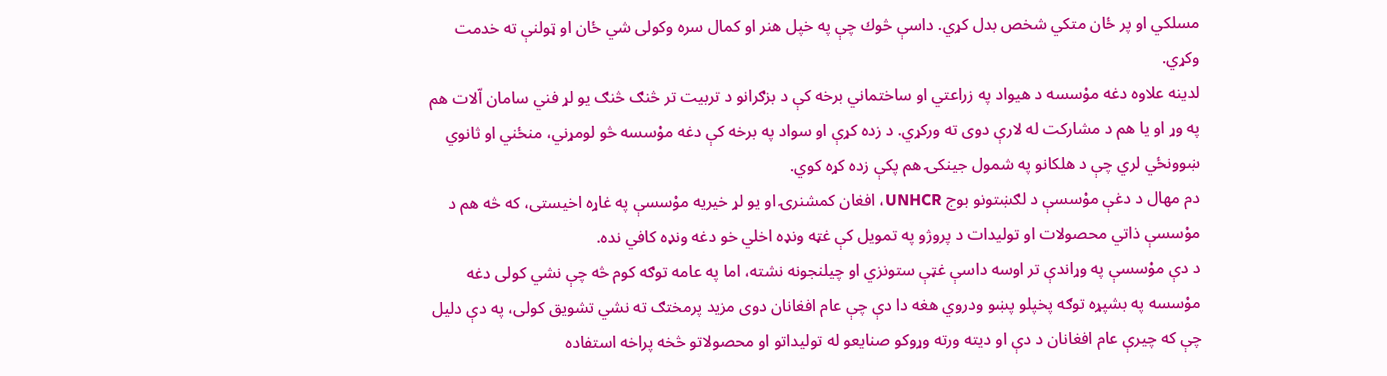مسلكي او پر ځان متكي شخص بدل كړي. داسې څوك چې په خپل هنر او كمال سره وكولى شي ځان او ټولنې ته خدمت وكړي.
لدينه علاوه دغه موْسسه د هيواد په زراعتي او ساختماني برخه كې د بزګرانو د تربيت تر څنګ څنګ يو لړ فني سامان اّلات هم په وړ او يا هم د مشاركت له لارې دوى ته وركړي. د زده كړې او سواد په برخه كې دغه موْسسه څو لومړني، منځني او ثانوي ښوونځي لري چې د هلكانو په شمول جينكۍ هم پكې زده كړه كوي.
دم مهال د دغې موْسسې د لګښتونو بوج UNHCR، افغان كمشنرۍ او يو لړ خيريه موْسسې په غاړه اخيستى، كه څه هم د موْسسې ذاتي محصولات او توليدات د پروژو په تمويل كې غټه ونډه اخلي خو دغه ونډه كافي نده.
د دې موْسسې په وړاندې تر اوسه داسې غټې ستونزي او چيلنجونه نشته، اما په عامه توګه كوم څه چې نشي كولى دغه موْسسه په بشپړه توګه پخپلو پښو ودروي هغه دا دې چې عام افغانان دوى مزيد پرمختګ ته نشي تشويق كولى، په دې دليل چې كه چيرې عام افغانان د دې او ديته ورته وړوكو صنايعو له توليداتو او محصولاتو څخه پراخه استفاده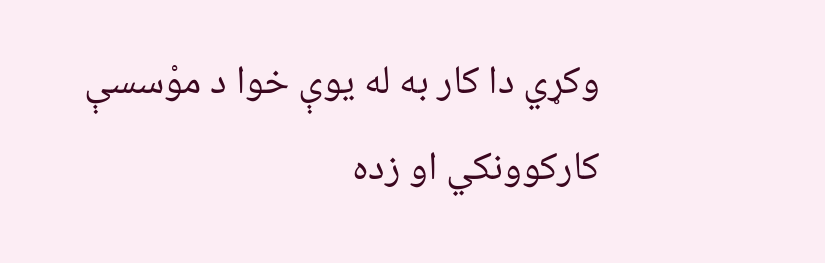وكړي دا كار به له يوې خوا د موْسسې كاركوونكي او زده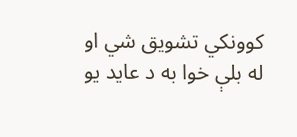كوونكي تشويق شي او له بلې خوا به د عايد يو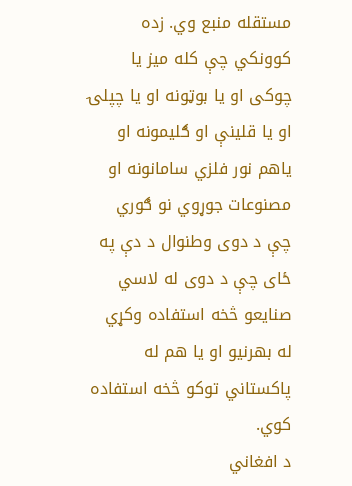مستقله منبع وي. زده كوونكي چې كله ميز يا چوكى او يا بوټونه او يا چپلۍ او يا قلينې او ګليمونه او ياهم نور فلزي سامانونه او مصنوعات جوړوي نو ګوري چې د دوى وطنوال د دې په ځاى چې د دوى له لاسي صنايعو څخه استفاده وكړي له بهرنيو او يا هم له پاكستاني توكو څخه استفاده كوي.
د افغاني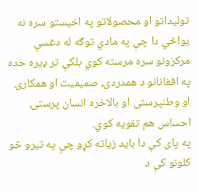توليداتو او محصولاتو په اخيستو سره نه يواځي دا چې په مادي توګه له دغسې مركزونو سره مرسته كوي بلكې تر ډيره حده په افغانانو د همدردۍ، صميميت او همكارۍ او وطنپرستى او بالاخره انسان پرستۍ احساس هم تقويه كوي.
په پاى كې دا بايد زياته كړو چې په تيرو څو كلونو كې د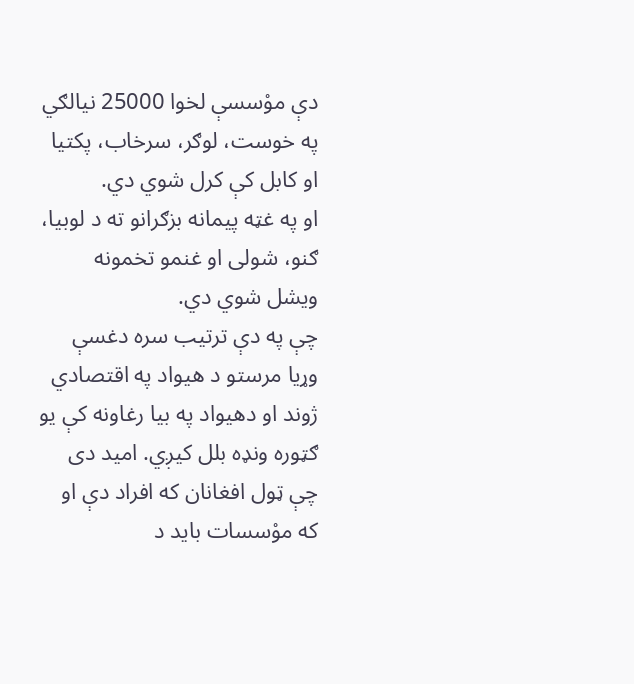دې موْسسې لخوا 25000 نيالګي په خوست، لوګر، سرخاب، پكتيا او كابل كې كرل شوي دي.
او په غټه پيمانه بزګرانو ته د لوبيا، ګنو، شولى او غنمو تخمونه ويشل شوي دي.
چې په دې ترتيب سره دغسې وړيا مرستو د هيواد په اقتصادي ژوند او دهيواد په بيا رغاونه كې يو ګټوره ونډه بلل كيږي. اميد دى چې ټول افغانان كه افراد دې او كه موْسسات بايد د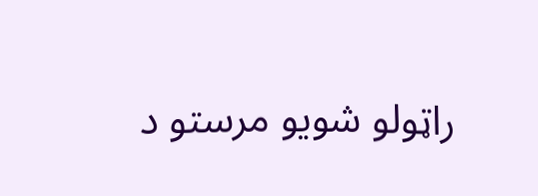راټولو شويو مرستو د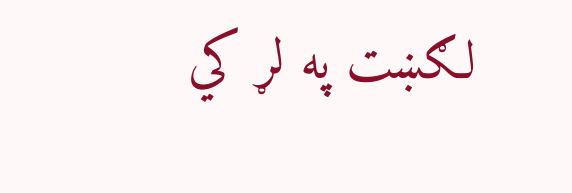لګښت په لړ كي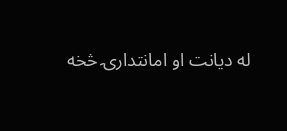له ديانت او امانتدارۍ څخه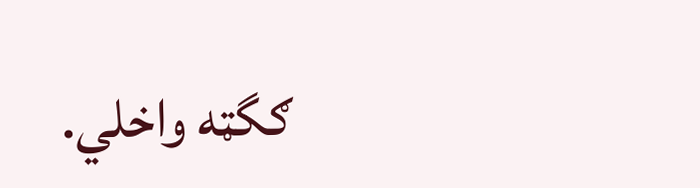ګگټه واخلي.